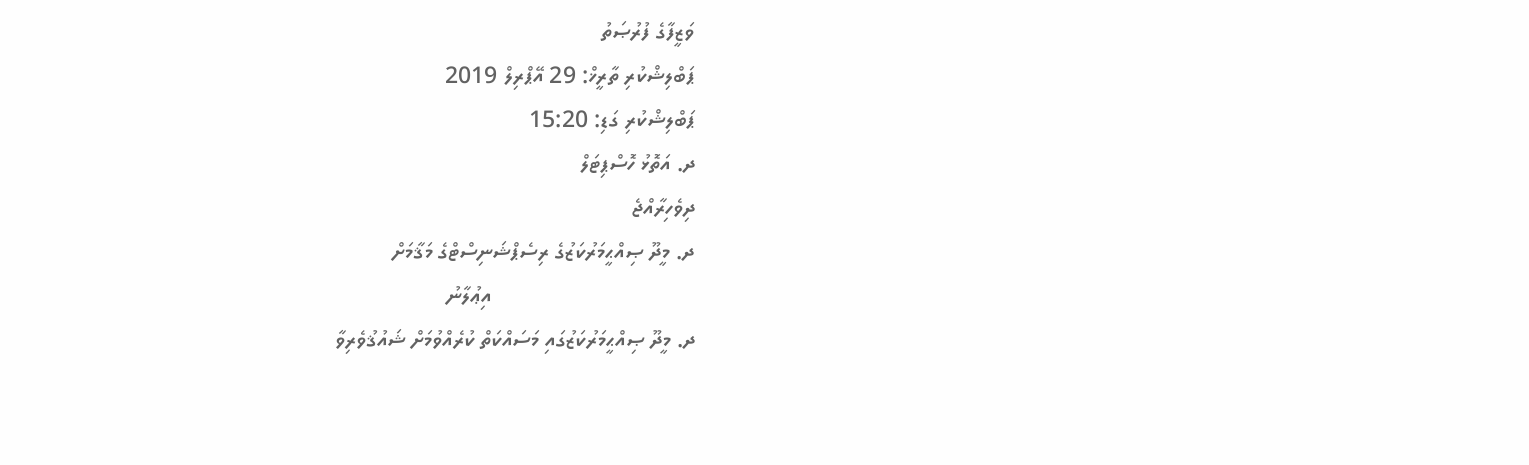ވަޒީފާގެ ފުރުޞަތު
ޕަބްލިޝްކުރި ތާރީޚް: 29 އޭޕްރިލް 2019
ޕަބްލިޝްކުރި ގަޑި: 15:20
ދ. އަތޮޅު ހޮސްޕިޓަލް
ދިވެހިރާއްޖެ
ދ. މީދޫ ޞިއްޙީމަރުކަޒުގެ ރިސެޕްޝަނިސްޓްގެ މަޤާމަށް
                                  އިޢުލާނު
ދ. މީދޫ ޞިއްޙީމަރުކަޒުގައި މަސައްކަތް ކުރެއްވުމަށް ޝައުޤުވެރިވާ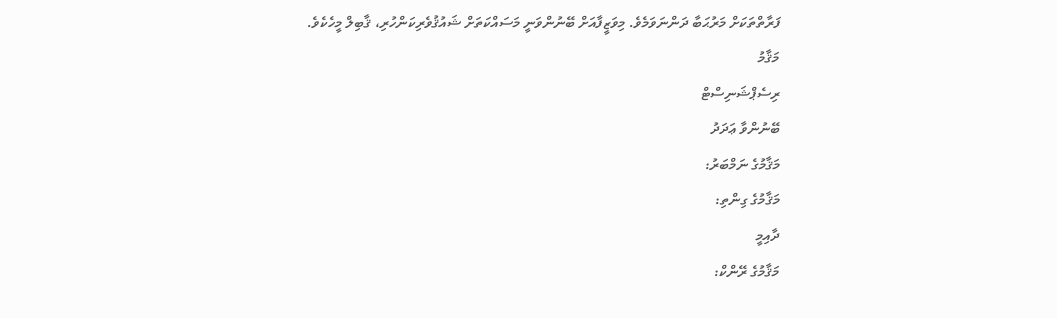ފަރާތްތަކަށް މަރުޙަބާ ދަންނަވަމެވެ. މިވަޒީފާއަށް ބޭނުންވަނީ މަސައްކަތަށް ޝައުޤުވެރިކަންހުރި، ޤާބިލް މީހެކެވެ.
މަޤާމު
ރިސެޕްޝަނިސްޓް
ބޭނުންވާ ޢަދަދު
މަޤާމުގެ ނަމްބަރު:
މަޤާމުގެ ގިންތި:
ދާއިމީ
މަޤާމުގެ ރޭންކް: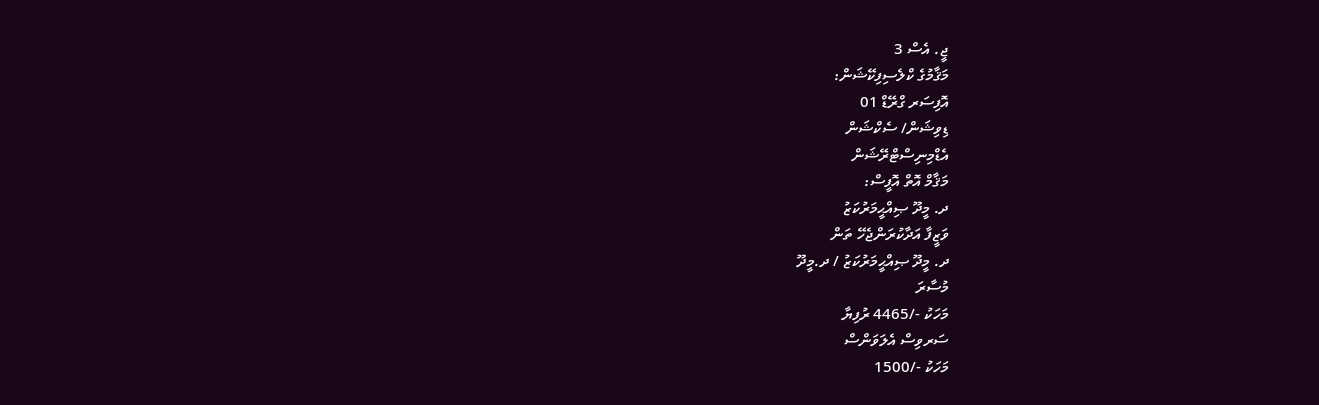ޖީ. އެސް 3
މަޤާމުގެ ކްލެސިފިކޭޝަން:
އޮފިސަރ ގްރޭޑް 01
ޑިވިޝަން/ ސެކްޝަން
އެޑްމިނިސްޓްރޭޝަން
މަޤާމް އޮތް އޮފީސް:
ދ. މީދޫ ޞިއްޙީމަރުކަޒު
ވަޒީފާ އަދާކުރަންޖެހޭ ތަން
ދ. މީދޫ ޞިއްޙީމަރުކަޒު / ދ.މީދޫ
މުސާރަ
މަހަކު -/4465 ރުފިޔާ
ސަރވިސް އެލަވަންސް
މަހަކު -/1500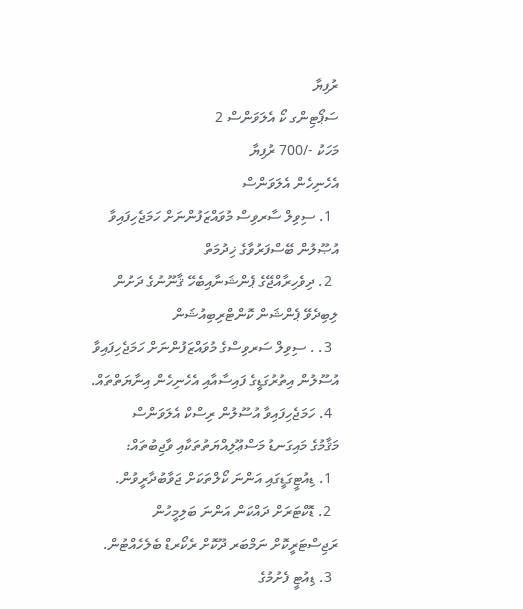ރުފިޔާ
ސަޕޯޓިންގ ކޯ އެލަވަންސް 2
މަހަކު -/700 ރުފިޔާ
އެހެނިހެން އެލަވަންސް
  1. ސިވިލް ސާރވިސް މުވައްޒަފުންނަށް ހަމަޖެހިފައިވާ އުޞޫލުން ބޭސްފަރުވާގެ ޚިދުމަތް
  2. ދިވެހިރާއްޖޭގެ ޕެންޝަނާއިބެހޭ ޤާނޫނުގެ ދަށުން ލިބިދެވޭ ޕެންޝަން ކޮންޓްރިބިއުޝަން
  3. . ސިވިލް ސަރވިސްގެ މުވައްޒަފުންނަށް ހަމަޖެހިފައިވާ އުސޫލުން އިތުރުގަޑީގެ ފައިސާއާއި އެހެނިހެން އިނާޔަތްތައް.
  4. ހަމަޖެހިފައިވާ އުސޫލުން ރިސްކް އެލަވަންސް
މަޤާމުގެ މައިގަނޑު މަސްޢޫލިއްޔަތުތަކާއި ވާޖިބުތައް:
  1. ޑިއުޓީގަޑީގައި އަންނަ ކޯލްތަކަށް ޖަވާބުދާރީވުން.
  2. ޑޮކްޓަރަށް ދައްކަން އަންނަ ބަލިމީހުން ރަޖިސްޓަރީކޮށް ނަމްބަރ ދޫކޮށް ރެކޯރޑް ބެލެހެއްޓުން.
  3. ޑިއުޓީ ފެށުމުގެ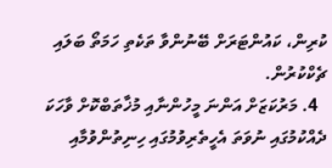ކުރިން، ކައުންޓަރަށް ބޭނުންވާ ތަކެތި ހަމަތޯ ބަލައި ޗެކްކުރުން.
  4. މަރުކަޒަށް އަންނަ މީހުންނާއި މުޚާތަބްކޮށް ވާހަކަ ދެއްކުމުގައި ނުވަތަ އެހީތެރިވުމުގައި ހިނިތުންވުމާއި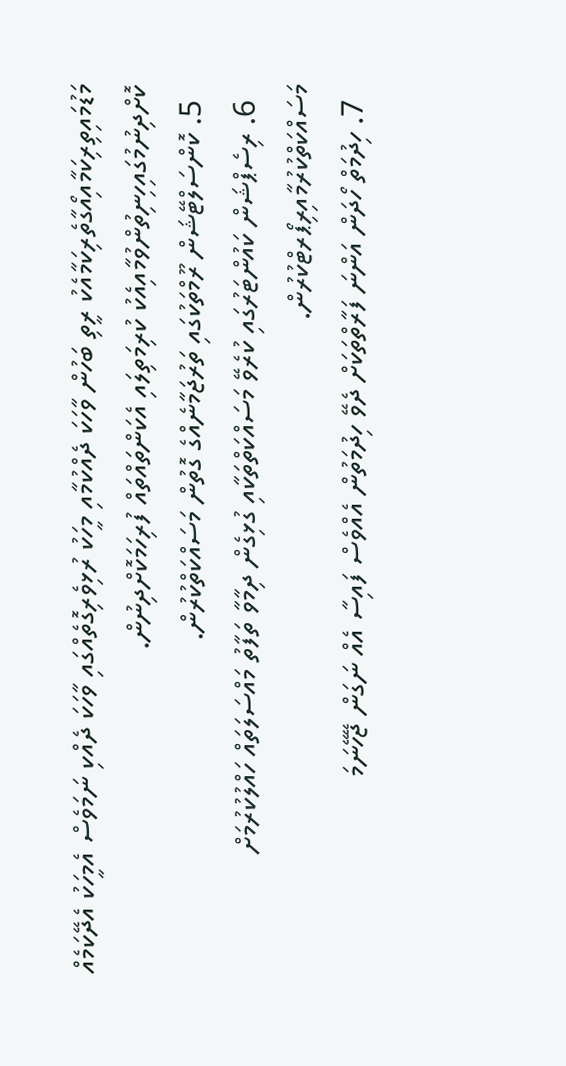މަޑުމައިތިރިކަމާއިއޯގާތެރިކަމާއެކު ރީތި ބަހުން ވާހަކަ ދެއްކުމާއި މީހަކު ރުޅިވެރިގޮތެއްގައި ވާހަކަ ދެއްކި ނަމަވެސް އެމީހަކު އެދޭކަމެއް ކޮށްދިނުމުގައިހިނިތުންވުމާއިއެކު ކުރިމަތިލައި އެކަންތައްތައް ފުރިހަމަކޮށްދިނުން.
  5. ކޮންސަލްޓޭޝަން ރޫމްތަކުގައި ތަރުޖަމާނެއްގެ ގޮތުން މަސައްކަތްކުރުން.
  6. ރިސެޕްޝަން ކައުންޓަރުގައި ކުރެވޭ މަސައްކަތްތަކާއި ގުޅިގެން ދިމާވާ ތަފާތު މައްސަލަތައް ހައްލުކުރުމަށް މަސައްކަތްކުރުމާއިރިޕޯރޓްކުރުން.
  7. ހިދުމަތް ހޯދަން އަންނަ ފަރާތްތަކަށް ދެވޭ ހިދުމަތުން އެއްވެސް ފައިސާ އެއް ނަގަން ޖޭހޭނަމަ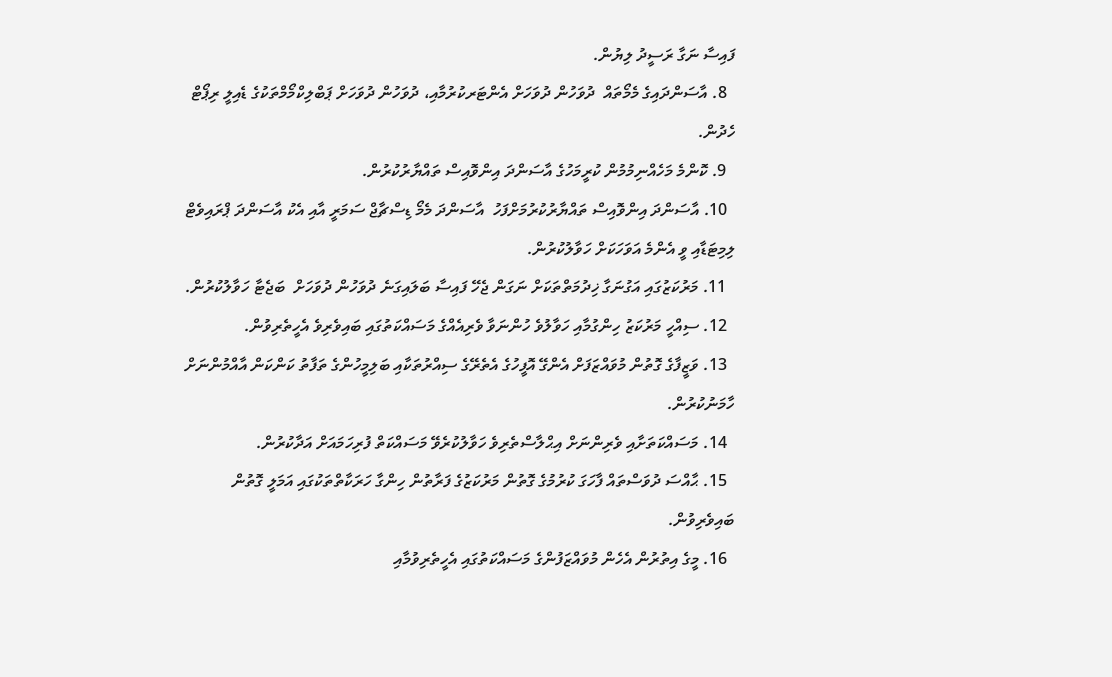ފައިސާ ނަގާ ރަސީދު ލިޔުން.
  8. އާސަންދައިގެ މެމޯތައް  ދުވަހުން ދުވަހަށް އެންޓަރކުރުމާއި، ދުވަހުން ދުވަހަށް ޕަބްލިކްމޯމްތަކުގެ ޑެއިލީ ރިޕޯޓް ހެދުން.
  9. ކޮންމެ މަހެއްނިމުމުން ކުރީމަހުގެ އާސަންދަ އިންވޮއިސް ތައްޔާރުކުރުން.
  10. އާސަންދަ އިންވޮއިސް ތައްޔާރުކުރުމަށްފަހު  އާސަންދަ މެމޯ ޑިސްޗާޖް ސަމަރީ އާއި އެކު އާސަންދަ ޕްރައިވެޓް ލިމިޓަޑާއި ވީ އެންމެ އަވަހަކަށް ހަވާލުކުރުން.
  11. މަރުކަޒުގައި އަގުނަގާ ޚިދުމަތްތަކަށް ނަގަން ޖެހޭ ފައިސާ ބަލައިގަނެ ދުވަހުން ދުވަހަށް  ބަޖެޓާ ހަވާލުކުރުން.
  12. ސިއްހީ މަރުކަޒު ހިންގުމާއި ހަވާލުވެ ހުންނަވާ ވެރިއެއްގެ މަސައްކަތުގައި ބައިވެރިވެ އެހީތެރިވުން.
  13. ވަޒީފާގެ ގޮތުން މުވައްޒަފަށް އެންގޭ އޮފީހުގެ އެތެރޭގެ ސިއްރުތަކާއި ބަލިމީހުންގެ ތަފާތު ކަންކަން އާއްމުންނަށް ހާމަނުކުރުން.
  14. މަސައްކަތަށާއި ވެރިންނަށް އިޙްލާސްތެރިވެ ހަވާލުކުރެވޭ މަސައްކަތް ފުރިހަމައަށް އަދާކުރުން.
  15. ޙާއްސަ ދުވަސްތައް ފާހަގަ ކުރުމުގެ ގޮތުން މަރުކަޒުގެ ފަރާތުން ހިންގާ ހަރަކާތްތަކުގައި އަމަލީ ގޮތުން ބައިވެރިވުން.
  16. މީގެ އިތުރުން އެހެން މުވައްޒަފުންގެ މަސައްކަތުގައި އެހީތެރިވުމާއި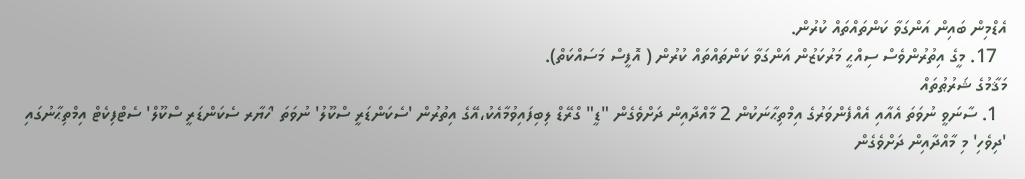އެޑްމިން ބައިން އަންގަވާ ކަންތައްތައް ކުރުން.
  17. މީގެ އިތުރުންވެސް ސިއްޙީ މަރުކަޒުން އަންގަވާ ކަންތައްތައް ކުރުން ( އޮފީސް މަސައްކަތް).
މަޤާމުގެ ޝަރުޠުތައް
  1. ސާނަވީ ނުވަތަ އެއާއި އެއްފެންވަރުގެ އިމްތިޙާނަކުން 2 މާއްދާއިން ދަށްވެގެން "ޑީ" ގްރޭޑް ލިބިފައިވުމާއެކު،އޭގެ އިތުރުން 'ސެކަންޑަރީ ސްކޫލު' ނުވަތަ 'ހަޔާރ ސެކަންޑަރީ ސްކޫލް' ސެޓްފިކެޓް އިމްތިޙާނުގައި 'ދިވެހި' މި މާއްދާއިން ދަށްވެގެން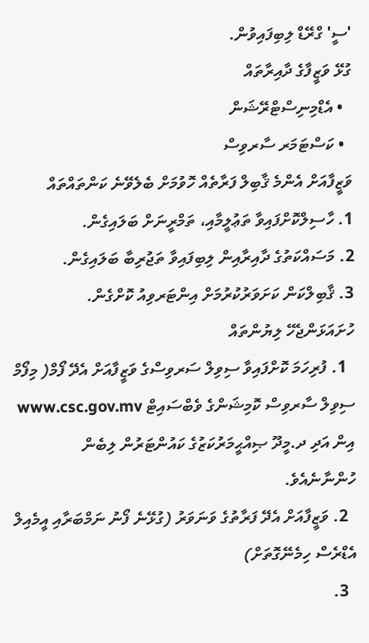'ސީ' ގްރޭޑް ލިބިފައިވުން.
ގުޅޭ ވަޒީފާގެ ދާއިރާތައް
  • އެޑްމިނިސްޓްރޭޝަން
  • ކަސްޓަމަރ ސާރވިސް
ވަޒީފާއަށް އެންމެ ޤާބިލް ފަރާތެއް ހޮވުމަށް ބެލެވޭނެ ކަންތައްތައް
1. ހާސިލްކޮށްފައިވާ ތަޢުލީމާއި، ތަމްރީނަށް ބަލައިގެން.
2. މަސައްކަތުގެ ދާއިރާއިން ލިބިފައިވާ ތަޖުރިބާ ބަލައިގެން.
3. ޤާބިލްކަން ކަށަވަރުކުރުމަށް އިންޓަރވިއު ކޮށްގެން.
ހުށައަޅަންޖެހޭ ލިޔުންތައް
  1. ފުރިހަމަ ކޮށްފައިވާ ސިވިލް ސަރވިސްގެ ވަޒީފާއަށް އެދޭ ފޯމް( މިފޯމް ސިވިލް ސާރވިސް ކޮމިޝަންގެ ވެބްސައިޓް www.csc.gov.mv އިން އަދި ދ.މީދޫ ޞިއްޙީމަރުކަޒުގެ ކައުންޓަރުން ލިބެން ހުންނާނެއެވެ.
  2. ވަޒީފާއަށް އެދޭ ފަރާތުގެ ވަނަވަރު (ގުޅޭނެ ފޯނު ނަމްބަރާއި އީމެއިލް އެޑްރެސް ހިމެނޭގޮތަށް)
  3.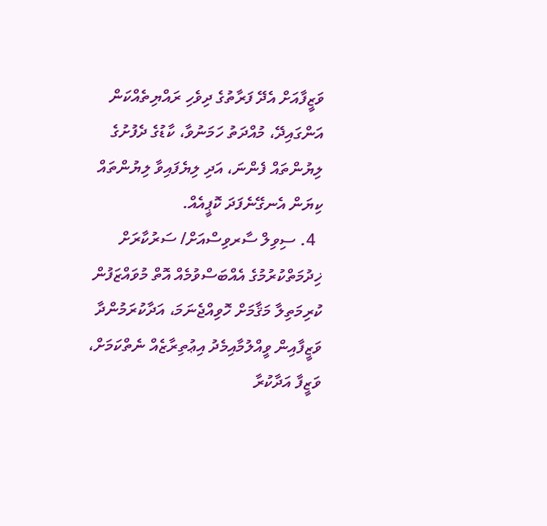ވަޒީފާއަށް އެދޭ ފަރާތުގެ ދިވެހި ރައްޔިތެއްކަން އަންގައިދޭ، މުއްދަތު ހަމަނުވާ، ކާޑުގެ ދެފުށުގެ ލިޔުންތައް ފެންނަ، އަދި ލިޔެފައިވާ ލިޔުންތައް ކިޔަން އެނގޭނެފަދަ ކޮޕީއެއް.
  4. ސިވިލް ސާރވިސްއަށް/ ސަރުކާރަށް ޚިދުމަތްކުރުމުގެ އެއްބަސްވުމެއް އޮތް މުވައްޒަފުން ކުރިމަތިލާ މަޤާމަށް ހޮވިއްޖެނަމަ، އަދާކުރަމުންދާ ވަޒީފާއިން ވީއްލުމާއިމެދު އިޢުތިރާޒެއް ނެތްކަމަށް، ވަޒީފާ އަދާކުރާ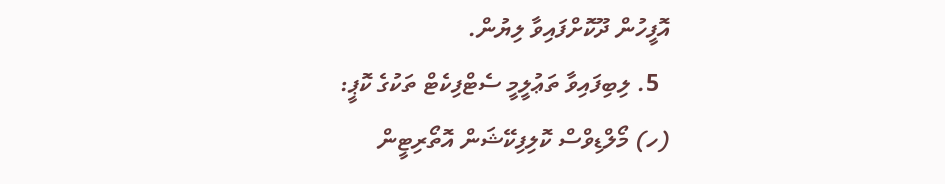އޮފީހުން ދޫކޮށްފައިވާ ލިޔުން.
  5. ލިބިފައިވާ ތަޢުލީމީ ސެޓްފިކެޓް ތަކުގެ ކޮޕީ:
(ހ) މޯލްޑިވްސް ކޮލިފިކޭޝަން އޮތޯރިޓީން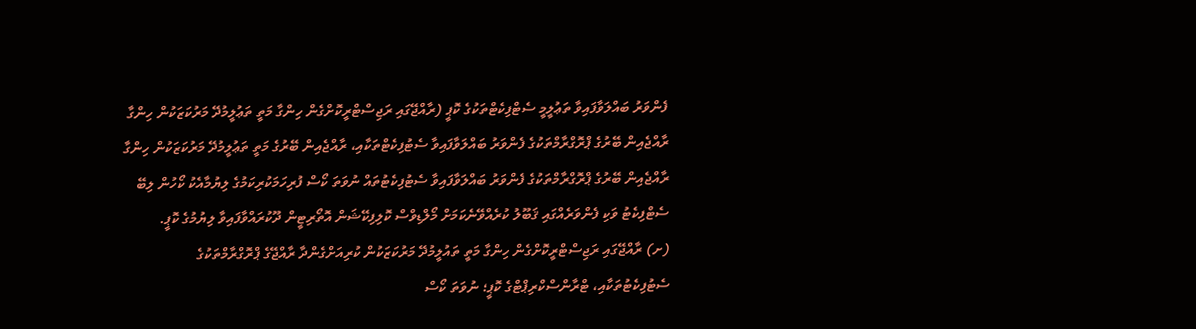ފެންވަރު ބައްލަވާފައިވާ ތަޢުލީމީ ސެޓްފިކެޓްތަކުގެ ކޮޕީ (ރާއްޖޭގައި ރަޖިސްޓްރީކޮށްގެން ހިންގާ މަތީ ތަޢުލީމުދޭ މަރުކަޒަކުން ހިންގާ ރާއްޖެއިން ބޭރުގެ ޕްރޮގްރާމްތަކުގެ ފެންވަރު ބައްލަވާފައިވާ ސެޓުފިކެޓްތަކާއި، ރާއްޖެއިން ބޭރުގެ މަތީ ތަޢުލީމުދޭ މަރުކަޒަކުން ހިންގާ ރާއްޖެއިން ބޭރުގެ ޕްރޮގްރާމްތަކުގެ ފެންވަރު ބައްލަވާފައިވާ ސެޓުފިކެޓުތައް ނުވަތަ ކޯސް ފުރިހަމަކުރިކަމުގެ ލިޔުމާއެކު ކޯހުން ލިބޭ ސެޓްފިކެޓު ވަކި ފެންވަރެއްގައި ޤަބޫލު ކުރެއްވޭނެކަމަށް މޯލްޑިވްސް ކޮލިފިކޭޝަން އޮތޯރިޓީން ދޫކުރައްވާފައިވާ ލިޔުމުގެ ކޮޕީ.
(ށ) ރާއްޖޭގައި ރަޖިސްޓްރީކޮށްގެން ހިންގާ މަތީ ތައުލީމުދޭ މަރުކަޒަކުން ކުރިއަށްގެންދާ ރާއްޖޭގެ ޕްރޮގްރާމްތަކުގެ ސެޓުފިކެޓުތަކާއި، ޓްރާންސްކްރިޕްޓްގެ ކޮޕީ؛ ނުވަތަ ކޯސް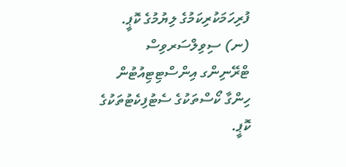ފުރިހަމަކުރިކަމުގެ ލިޔުމުގެ ކޮޕީ.
(ނ) ސިވިލްސަރވިސް ޓްރޭނިންގ އިންސްޓިޓިއުޓުން ހިންގާ ކޯސްތަކުގެ ސެޓުފިކެޓުތަކުގެ ކޮޕީ.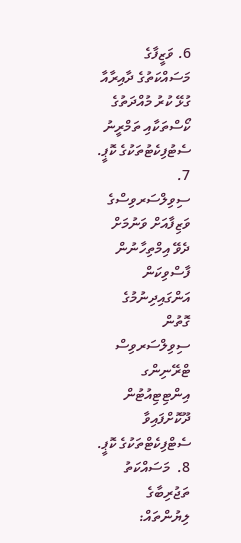6. ވަޒީފާގެ މަސައްކަތުގެ ދާއިރާއާ ގުޅޭ ކުރު މުއްދަތުގެ ކޯސްތަކާއި ތަމްރީނު ސެޓުފިކެޓުތަކުގެ ކޮޕީ.
7. ސިވިލްސަރވިސްގެ ވަޒިފާއަށް ވަނުމަށް ދެވޭ އިމްތިހާނުން ފާސްވިކަން އަންގައިދިނުމުގެ ގޮތުން ސިވިލްސަރވިސް ޓްރޭނިންގ އިންޓިޓިއުޓުން ދޫކޮށްފައިވާ ސެޓްފިކެޓްތަކުގެ ކޮޕީ.
8.  މަސައްކަތު ތަޖުރިބާގެ ލިޔުންތައް: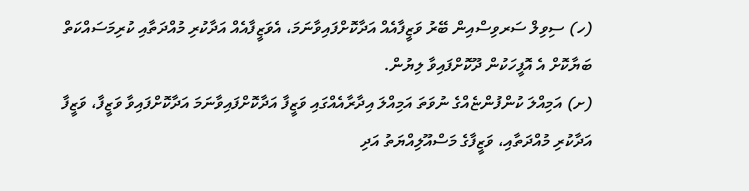(ހ) ސިވިލް ސަރވިސްއިން ބޭރު ވަޒީފާއެއް އަދާކޮށްފައިވާނަމަ، އެވަޒީފާއެއް އަދާކުރި މުއްދަތާއި ކުރިމަސައްކަތް ބަޔާކޮށް އެ އޮފީހަކުން ދޫކޮށްފައިވާ ލިޔުން.
(ށ) އަމިއްލަ ކުންފުންޏެއްގެ ނުވަތަ އަމިއްލަ އިދާރާއެއްގައި ވަޒީފާ އަދާކޮށްފައިވާނަމަ އަދާކޮށްފައިވާ ވަޒީފާ، ވަޒީފާ އަދާކުރި މުއްދަތާއި، ވަޒީފާގެ މަސްއޫލިއްޔަތު އަދި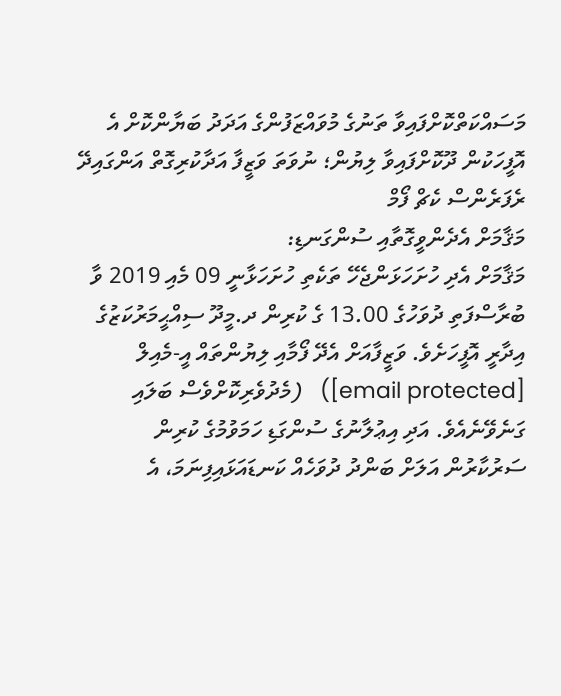މަސައްކަތްކޮށްފައިވާ ތަނުގެ މުވައްޒަފުންގެ އަދަދު ބަޔާންކޮށް އެ އޮފީހަކުން ދޫކޮށްފައިވާ ލިޔުން؛ ނުވަތަ ވަޒީފާ އަދާކުރިގޮތް އަންގައިދޭ ރެފަރެންސް ކެޗް ފޯމް
މަޤާމަށް އެދެންވީގޮތާއި ސުންގަނޑި:
މަޤާމަށް އެދި ހުށަހަޅަންޖެހޭ ތަކެތި ހުށަހަޅާނީ 09 މެއި 2019 ވާ ބުރާސްފަތި ދުވަހުގެ 13.00 ގެ ކުރިން ދ.މީދޫ ސިއްޙީމަރުކަޒުގެ އިދާރީ އޮފީހަށެވެ. ވަޒީފާއަށް އެދޭ ފޯމާއި ލިޔުންތައް އީ-މެއިލް   [email protected])   (މެދުވެރިކޮށްވެސް ބަލައި ގަނެވޭނެއެވެ. އަދި އިޢުލާނުގެ ސުންގަޑި ހަމަވުމުގެ ކުރިން ސަރުކާރުން އަލަށް ބަންދު ދުވަހެއް ކަނޑައަޅައިފިނަމަ، އެ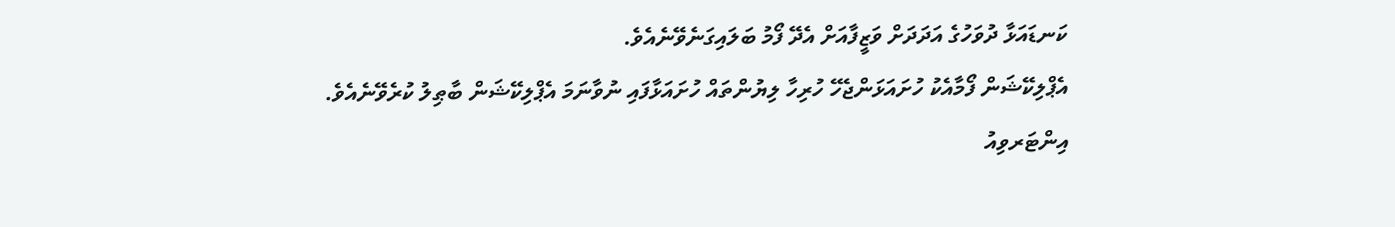ކަނޑައަޅާ ދުވަހުގެ އަދަދަށް ވަޒީފާއަށް އެދޭ ފޯމު ބަލައިގަނެވޭނެއެވެ.
އެޕްލިކޭޝަން ފޯމާއެކު ހުށައަޅަންޖެހޭ ހުރިހާ ލިޔުންތައް ހުށައަޅާފައި ނުވާނަމަ އެޕްލިކޭޝަން ބާޠިލު ކުރެވޭނެއެވެ.
އިންޓަރވިއު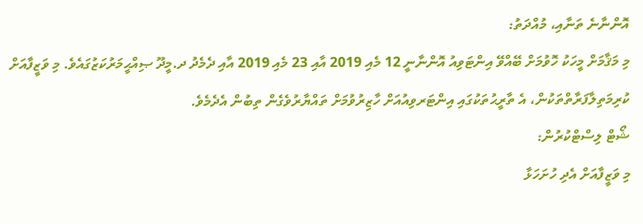އޮންނާނެ ތަނާއި، މުއްދަތު:
މި މަޤާމަށް މީހަކު ހޮވުމަށް ބޭއްވޭ އިންޓަވިއު އޮންނާނީ 12 މެއި 2019 އާއި 23 މެއި 2019 އާއި ދެމެދު ދ.މީދޫ ޞިއްޙީމަރުކަޒުގައެވެ. މި ވަޒީފާއަށް ކުރިމަތިލާފަރާތްތަކުން، އެ ތާރީޙުތަކުގައި އިންޓަރވިއުއަށް ހާޒިރުވުމަށް ތައްޔާރުވެގެން ތިބުން އެދެމެވެ.
ޝޯޓް ލިސްޓްކުރުން:
މި ވަޒީފާއަށް އެދި ހުށަހަޅާ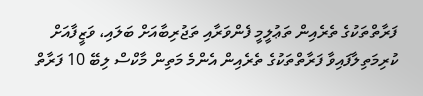ފަރާތްތަކުގެ ތެރެއިން ތަޢުލީމީ ފެންވަރާއި ތަޖުރިބާއަށް ބަލައި، ވަޒީފާއަށް ކުރިމަތިލާފައިވާ ފަރާތްތަކުގެ ތެރެއިން އެންމެ މަތިން މާކްސް ލިބޭ 10 ފަރާތް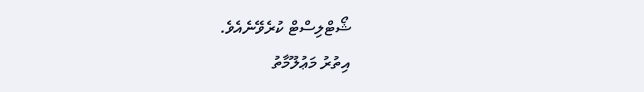ޝޯޓްލިސްޓް ކުރެވޭނެއެވެ.
އިތުރު މަޢުލޫމާތު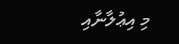މި އިޢުލާނާއި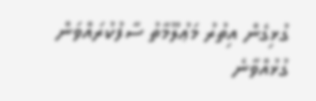ގުޅިގެން އިތުރު މަޢުލޫމާތު ސާފުކުރައްވަން ގުޅުއްވާނެ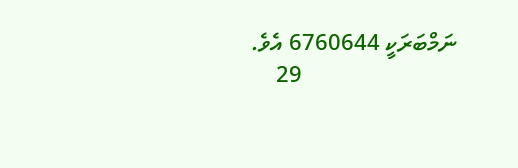ނަމްބަރަކީ 6760644 އެވެ.
                           29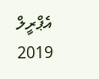އެޕްރީލް 2019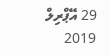29 އޭޕްރިލް 2019